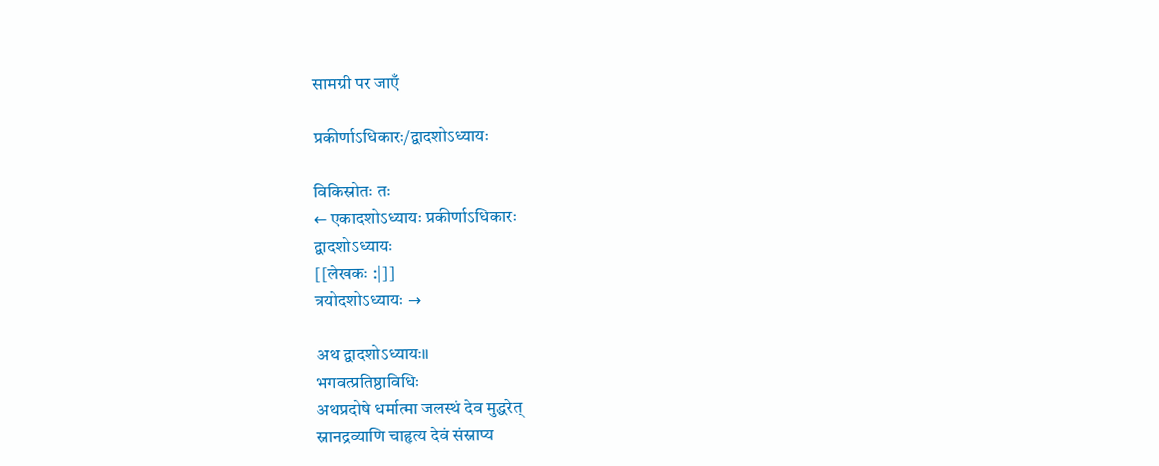सामग्री पर जाएँ

प्रकीर्णाऽधिकारः/द्वादशोऽध्यायः

विकिस्रोतः तः
← एकादशोऽध्यायः प्रकीर्णाऽधिकारः
द्वादशोऽध्यायः
[[लेखकः :|]]
त्रयोदशोऽध्यायः →

अथ द्वादशोऽध्यायः॥
भगवत्प्रतिष्ठाविधिः
अथप्रदोषे धर्मात्मा जलस्थं देव मुद्धरेत्
स्नानद्रव्याणि चाहृत्य देवं संस्नाप्य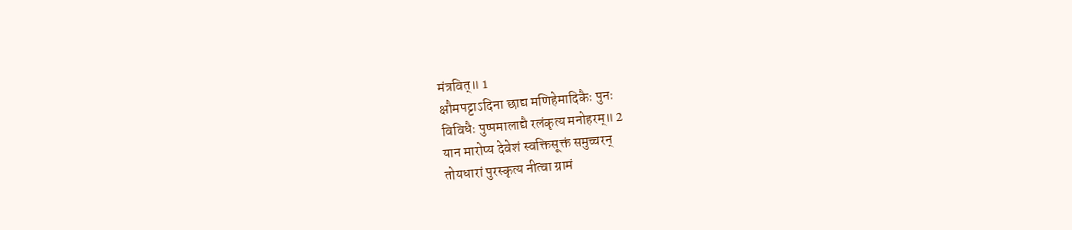मंत्रवित्॥ 1
क्षौमपट्टाऽदिना छाद्य मणिहेमादिकैः पुनः
विविधैः पुष्पमालाद्यै रलंकृत्य मनोहरम्॥ 2
यान मारोप्य देवेशं स्वक्तिसूक्तं समुच्चरन्‌
तोयधारां पुरस्कृत्य नीत्वा ग्रामं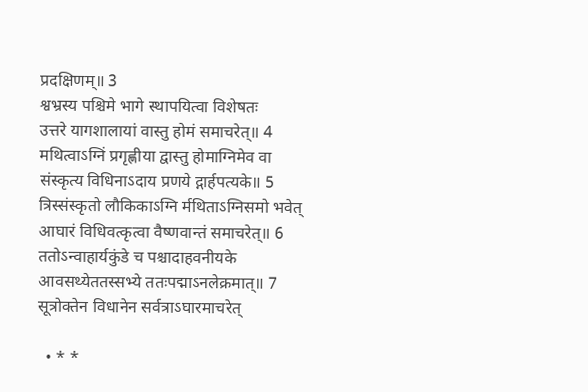प्रदक्षिणम्॥ 3
श्वभ्रस्य पश्चिमे भागे स्थापयित्वा विशेषतः
उत्तरे यागशालायां वास्तु होमं समाचरेत्॥ 4
मथित्वाऽग्निं प्रगृह्णीया द्वास्तु होमाग्निमेव वा
संस्कृत्य विधिनाऽदाय प्रणये द्गार्हपत्यके॥ 5
त्रिस्संस्कृतो लौकिकाऽग्नि र्मथिताऽग्निसमो भवेत्
आघारं विधिवत्कृत्वा वैष्णवान्तं समाचरेत्॥ 6
ततोऽन्वाहार्यकुंडे च पश्चादाहवनीयके
आवसथ्येततस्सभ्ये ततःपद्माऽनलेक्रमात्॥ 7
सूत्रोक्तेन विधानेन सर्वत्राऽघारमाचरेत्

  • * *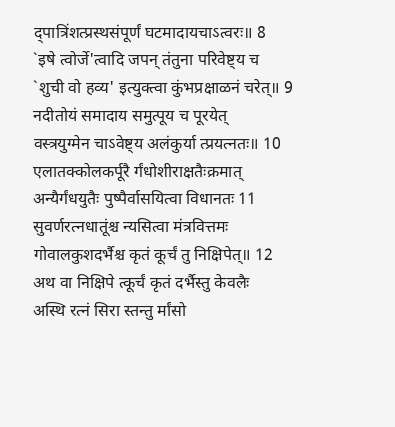द्पात्रिंशत्प्रस्थसंपूर्णं घटमादायचाऽत्वरः॥ 8
`इषे त्वोर्जे'त्वादि जपन्‌ तंतुना परिवेष्ट्य च
`शुची वो हव्य' इत्युक्त्वा कुंभप्रक्षाळनं चरेत्॥ 9
नदीतोयं समादाय समुत्पूय च पूरयेत्
वस्त्रयुग्मेन चाऽवेष्ट्य अलंकुर्या त्प्रयत्नतः॥ 10
एलातक्कोलकर्पूरै र्गंधोशीराक्षतैःक्रमात्
अन्यैर्गंधयुतैः पुष्पैर्वासयित्वा विधानतः 11
सुवर्णरत्नधातूंश्च न्यसित्वा मंत्रवित्तमः
गोवालकुशदर्भैश्च कृतं कूर्चं तु निक्षिपेत्॥ 12
अथ वा निक्षिपे त्कूर्चं कृतं दर्भैस्तु केवलैः
अस्थि रत्नं सिरा स्तन्तु र्मांसो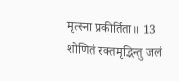मृत्स्ना प्रकीर्तिता॥ 13
शोणितं रक्तमृद्भिन्तु जलं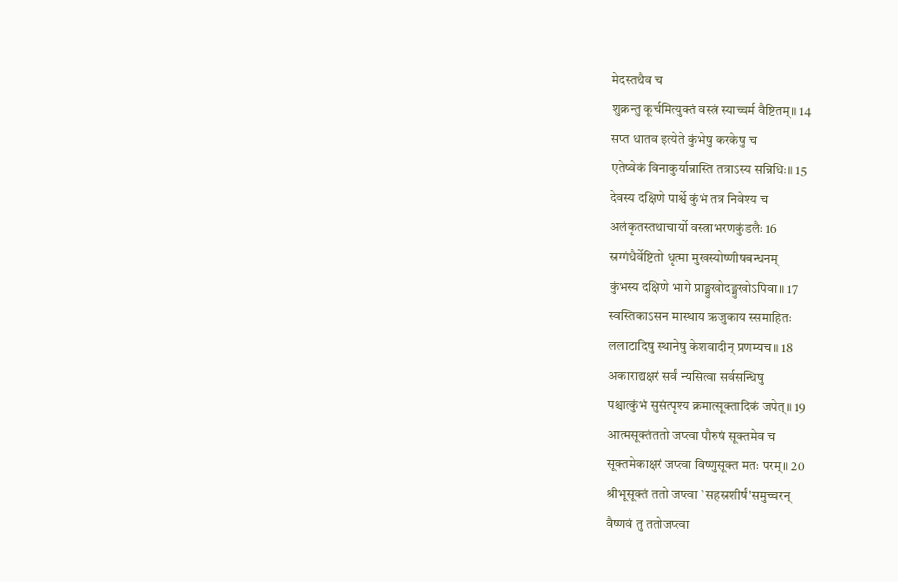मेदस्तथैव च
शुक्रन्तु कूर्चमित्युक्तं वस्त्रं स्याच्चर्म वैष्टितम्॥ 14
सप्त धातव इत्येते कुंभेषु करकेषु च
एतेष्वेकं विनाकुर्यान्नास्ति तत्राऽस्य सन्निधिः॥ 15
देवस्य दक्षिणे पार्श्वे कुंभं तत्र निवेश्य च
अलंकृतस्तथाचार्यो वस्त्राभरणकुंडलैः 16
स्रग्गंधैर्वेष्टितो धृत्मा मुखस्योष्णीषबन्धनम्
कुंभस्य दक्षिणे भागे प्राङ्मुखोदङ्मुखोऽपिवा॥ 17
स्वस्तिकाऽसन मास्थाय ऋजुकाय स्समाहितः
ललाटादिषु स्थानेषु केशवादीन्‌ प्रणम्यच॥ 18
अकाराद्यक्षरं सर्वं न्यसित्वा सर्वसन्धिषु
पश्चात्कुंभं सुसंत्पृश्य क्रमात्सूक्तादिकं जपेत्॥ 19
आत्मसूक्तंततो जप्त्वा पौरुषं सूक्तमेव च
सूक्तमेकाक्षरं जप्त्वा विष्णुसूक्त मतः परम्॥ 20
श्रीभूसूक्तं ततो जप्त्वा `सहस्रशीर्षं'समुच्चरन्
वैष्णवं तु ततोजप्त्वा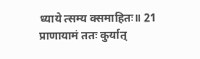ध्याये त्सम्य क्समाहितः॥ 21
प्राणायामं ततः कुर्यात्‌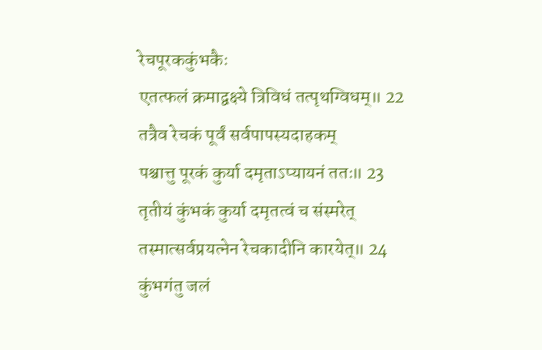रेचपूरककुंभकैः
एतत्फलं क्रमाद्वक्ष्ये त्रिविधं तत्पृथग्विधम्॥ 22
तत्रैव रेचकं पूर्वं सर्वपापस्यदाहकम्
पश्चात्तु पूरकं कुर्या दमृताऽप्यायनं ततः॥ 23
तृतीयं कुंभकं कुर्या दमृतत्वं च संस्मरेत्‌
तस्मात्सर्वप्रयत्नेन रेचकादीनि कारयेत्॥ 24
कुंभगंतु जलं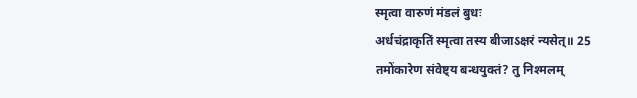स्मृत्वा वारुणं मंडलं बुधः
अर्धचंद्राकृतिं स्मृत्वा तस्य बीजाऽक्षरं न्यसेत्॥ 25
तमोंकारेण संवेष्ट्य बन्धयुक्तं? तु निश्मलम्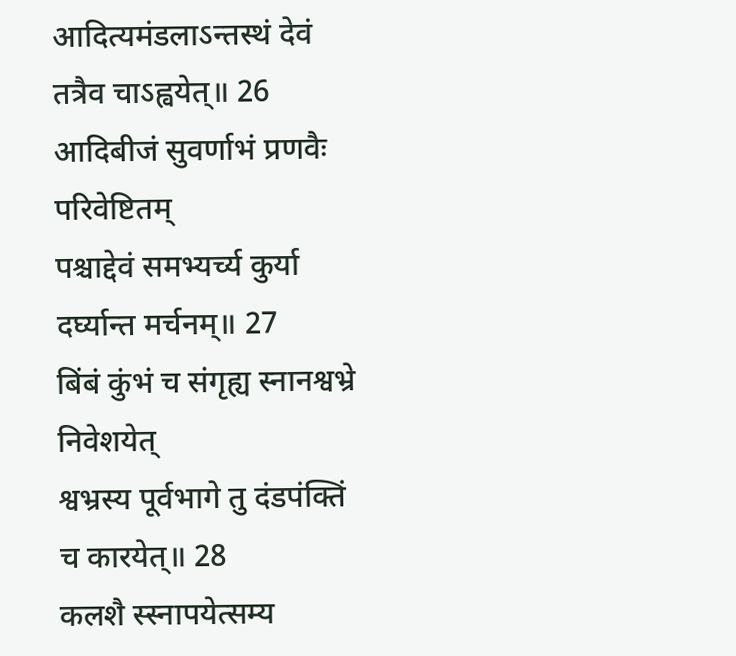आदित्यमंडलाऽन्तस्थं देवं तत्रैव चाऽह्वयेत्॥ 26
आदिबीजं सुवर्णाभं प्रणवैः परिवेष्टितम्
पश्चाद्देवं समभ्यर्च्य कुर्या दर्घ्यान्त मर्चनम्॥ 27
बिंबं कुंभं च संगृह्य स्नानश्वभ्रे निवेशयेत्
श्वभ्रस्य पूर्वभागे तु दंडपंक्तिं च कारयेत्॥ 28
कलशै स्स्नापयेत्सम्य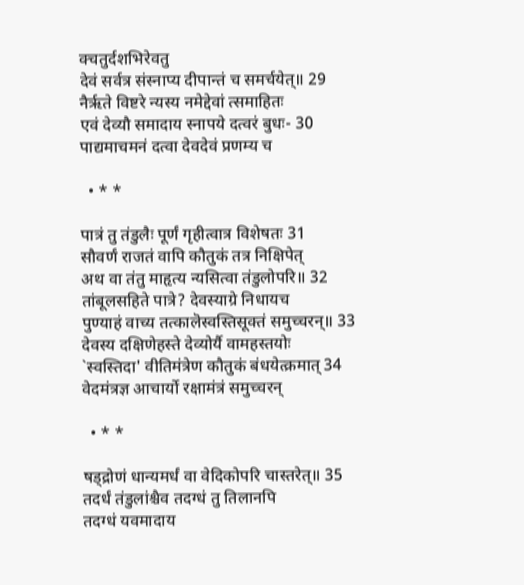क्चतुर्दशभिरेवतु
देवं सर्वत्र संस्नाप्य दीपान्तं च समर्चयेत्॥ 29
नैर्ऋते विष्टरे न्यस्य नमेद्देवां त्समाहितः
एवं देव्यौ समादाय स्नापये दत्वरं बुधः- 30
पाद्यमाचमनं दत्वा देवदेवं प्रणम्य च

  • * *

पात्रं तु तंडुलैः पूर्णं गृहीत्वात्र विशेषतः 31
सौवर्णं राजतं वापि कौतुकं तत्र निक्षिपेत्
अथ वा तंतु माहृत्य न्यसित्वा तंडुलोपरि॥ 32
तांबूलसहिते पात्रे? देवस्याग्रे निधायच
पुण्याहं वाच्य तत्कालॆस्वस्तिसूक्तं समुच्चरन्‌॥ 33
देवस्य दक्षिणेहस्ते देव्योर्यै वामहस्तयोः
`स्वस्तिदा' वीतिमंत्रेण कौतुकं बंधयेत्क्रमात् 34
वेदमंत्रज्ञ आचार्यो रक्षामंत्रं समुच्चरन्‌

  • * *

षड्द्रोणं धान्यमर्धं वा वेदिकोपरि चास्तरेत्॥ 35
तदर्धं तंडुलांश्चैव तदग्धं तु तिलानपि
तदग्धं यवमादाय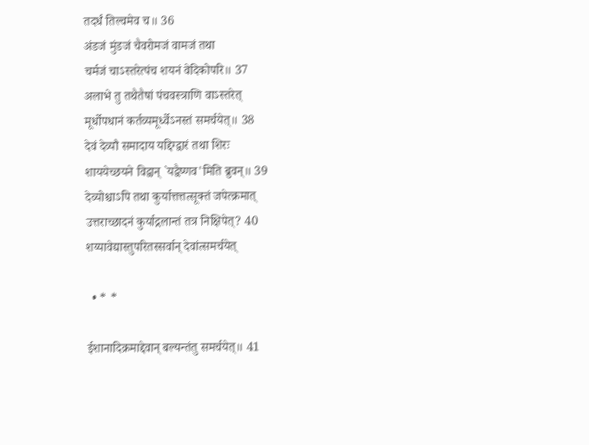तदर्धं तिल्वमेव च॥ 36
अंडजं मुंडजं चैवरोमजं वामजं तथा
चर्मजं चाऽस्तरेत्पंच शयनं वेदिकोपरि॥ 37
अलाभे तु तथैतैषां पंचवस्त्राणि वाऽस्तरेत्
मूर्धोपधानं कर्तव्यमूर्ध्वेऽनस्तं समर्चयेत्॥ 38
देवं देव्यौ समादाय यद्दिग्द्वारं तथा शिरः
शाययेच्छयने विद्वान्‌ `यद्वैष्णव'मिति ब्रुवन्‌॥ 39
देव्योश्चाऽपि तथा कुर्यात्तत्तत्सूक्तं जपेत्क्रमात्
उत्तराच्छादनं कुर्याद्गलान्तं तत्र निक्षिपेत्? 40
शय्यावेद्यास्तुपरितस्सर्वान् देवांत्समर्चयेत्

  • * *

ईशानादिक्रमाद्देवान्‌ बल्यन्तंतु समर्चयेत्॥ 41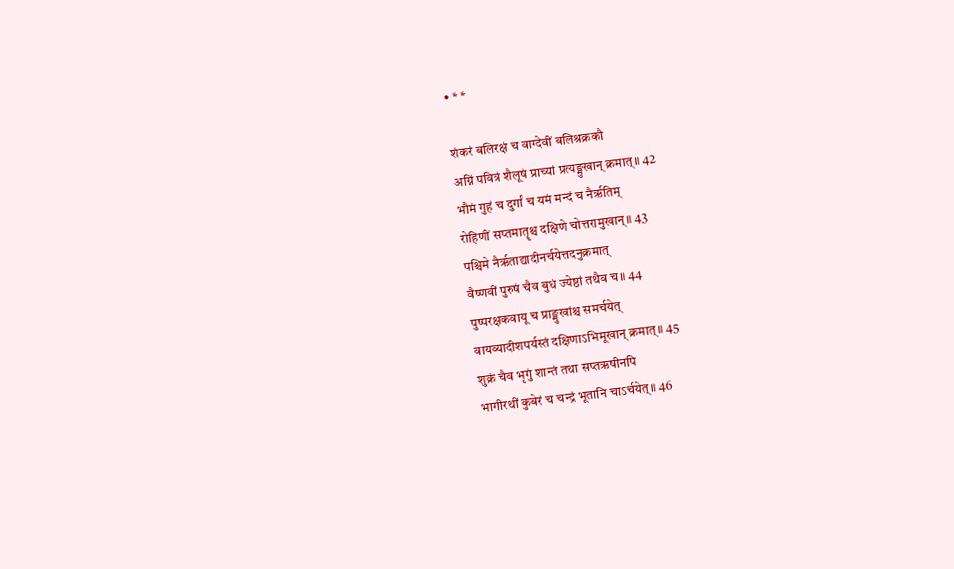• * *

शंकरं बलिरक्षं च वाग्देवीं बलिश्रक्रकौ
अग्निं पवित्रं शैलूषं प्राच्यां प्रत्यङ्मुखान् क्रमात्॥ 42
भौमं गुहं च दुर्गां च यमं मन्दं च नैर्ऋतिम्
रोहिणीं सप्तमातॄश्च दक्षिणे चोत्तरामुखान्॥ 43
पश्चिमे नैर्ऋताद्यादीनर्चयेत्तदनुक्रमात्
वैष्णवीं पुरुषं चैव बुधं ज्येष्ठां तथैव च॥ 44
पुष्परक्षकवायू च प्राङ्मुखांश्च समर्चयेत्
वायव्यादीशपर्यस्तं दक्षिणाऽभिमूखान् क्रमात्॥ 45
शुक्रं चैव भृगुं शान्तं तथा सप्तऋषीनपि
भागीरथीं कुबेरं च चन्द्रं भूतानि चाऽर्चयेत्॥ 46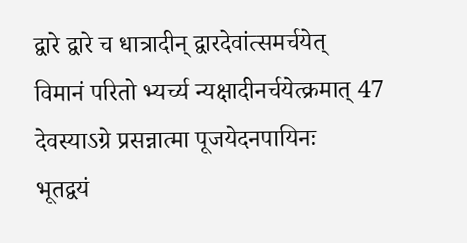द्वारे द्वारे च धात्रादीन्‌ द्वारदेवांत्समर्चयेत्
विमानं परितो भ्यर्च्य न्यक्षादीनर्चयेत्क्रमात् 47
देवस्याऽग्रे प्रसन्नात्मा पूजयेदनपायिनः
भूतद्वयं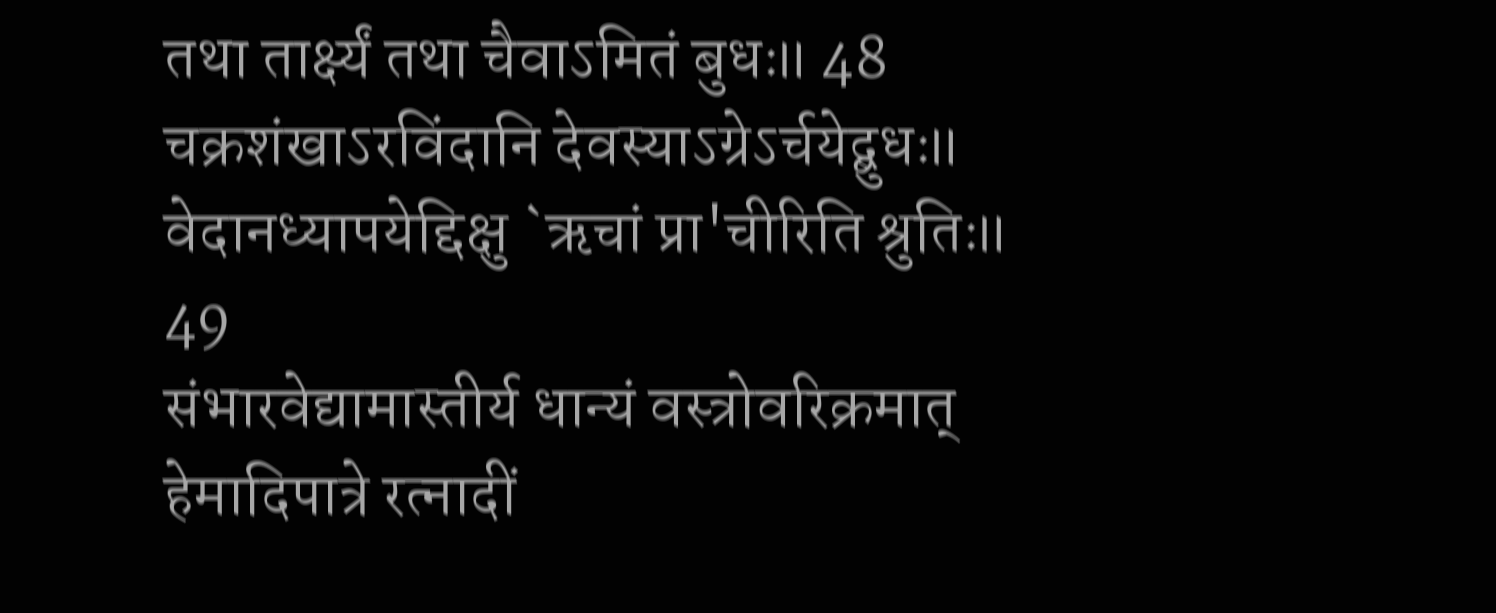तथा तार्क्ष्यं तथा चैवाऽमितं बुधः॥ 48
चक्रशंखाऽरविंदानि देवस्याऽग्रेऽर्चयेद्बुधः॥
वेदानध्यापयेद्दिक्षु `ऋचां प्रा'चीरिति श्रुतिः॥ 49
संभारवेद्यामास्तीर्य धान्यं वस्त्रोवरिक्रमात्
हेमादिपात्रे रत्नादीं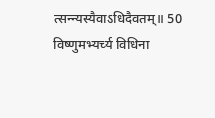त्सन्न्यस्यैवाऽधिदैवतम्॥ 50
विष्णुमभ्यर्च्य विधिना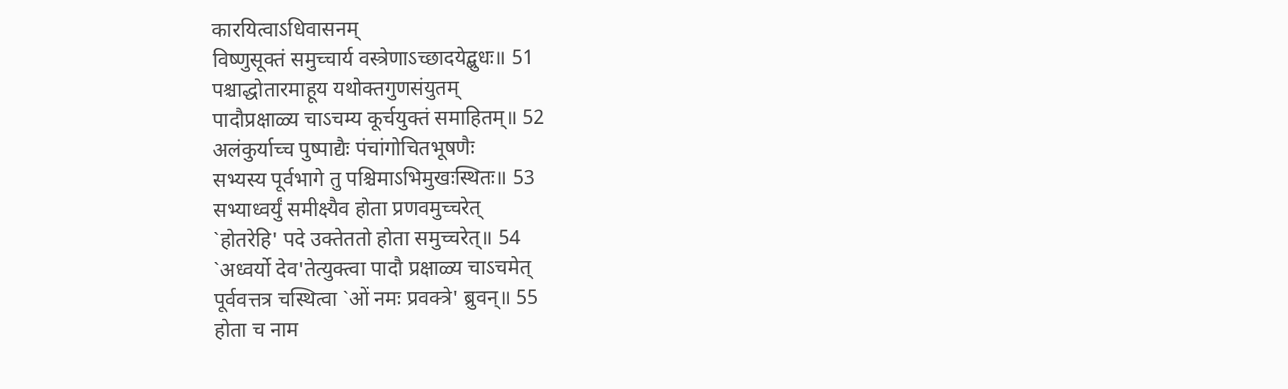कारयित्वाऽधिवासनम्
विष्णुसूक्तं समुच्चार्य वस्त्रेणाऽच्छादयेद्बुधः॥ 51
पश्चाद्धोतारमाहूय यथोक्तगुणसंयुतम्
पादौप्रक्षाळ्य चाऽचम्य कूर्चयुक्तं समाहितम्॥ 52
अलंकुर्याच्च पुष्पाद्यैः पंचांगोचितभूषणैः
सभ्यस्य पूर्वभागे तु पश्चिमाऽभिमुखःस्थितः॥ 53
सभ्याध्वर्युं समीक्ष्यैव होता प्रणवमुच्चरेत्
`होतरेहि' पदे उक्तेततो होता समुच्चरेत्॥ 54
`अध्वर्यो देव'तेत्युक्त्वा पादौ प्रक्षाळ्य चाऽचमेत्
पूर्ववत्तत्र चस्थित्वा `ओं नमः प्रवक्त्रे' ब्रुवन्॥ 55
होता च नाम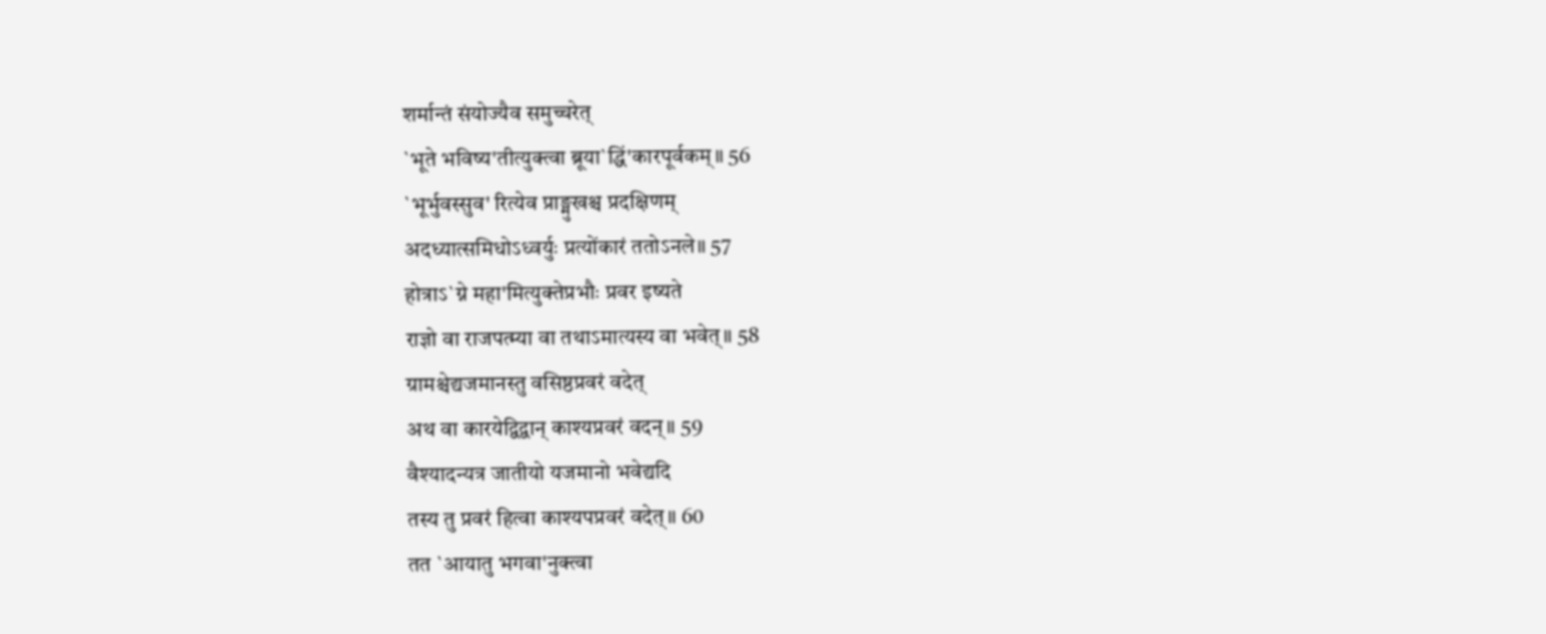शर्मान्तं संयोज्यैव समुच्चरेत्
`भूते भविष्य'तीत्युक्त्वा ब्रूया`द्धिं'कारपूर्वकम्॥ 56
`भूर्भुवस्सुव' रित्येव प्राङ्मुखश्च प्रदक्षिणम्
अदध्यात्समिधोऽध्वर्युः प्रत्योंकारं ततोऽनले॥ 57
होत्राऽ`ग्ने महा'मित्युक्तेप्रभौः प्रवर इष्यते
राज्ञो वा राजपत्म्या वा तथाऽमात्यस्य वा भवेत्॥ 58
ग्रामश्चेद्यजमानस्तु वसिष्ठप्रवरं वदेत्
अथ वा कारयेद्विद्वान्‌ काश्यप्रवरं वदन्‌॥ 59
वैश्यादन्यत्र जातीयो यजमानो भवेद्यदि
तस्य तु प्रवरं हित्वा काश्यपप्रवरं वदेत्॥ 60
तत `आयातु भगवा'नुक्त्वा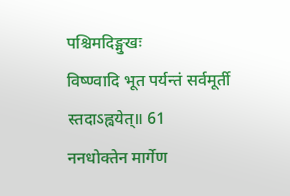पश्चिमदिङ्मुखः
विष्ण्वादि भूत पर्यन्तं सर्वमूर्ती स्तदाऽह्वयेत्॥ 61
ननधोक्तेन मार्गेण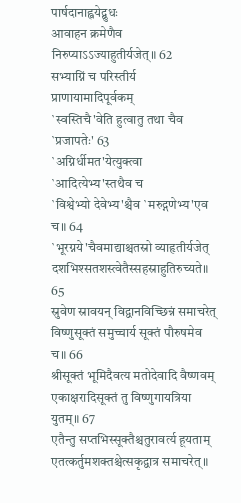पार्षदानाह्वयेद्बुधः
आवाहन क्रमेणैव निरुप्याऽऽज्याहुतीर्यजेत्॥ 62
सभ्याग्निं च परिस्तीर्य प्राणायामादिपूर्वकम्
`स्वस्तिचै'वेति हुत्वातु तथा चैव `प्रजापतेः' 63
`अग्निर्धीमत'येत्युक्त्वा `आदित्येभ्य'स्तथैव च
`विश्वेभ्यो देवेभ्य'श्चैव `मरुद्गणेभ्य'एव च॥ 64
`भूरग्नये'चैवमाद्याश्चतस्रो व्याहृतीर्यजेत्
दशभिश्सतशस्त्वेतैस्सहस्राहुतिरुच्यते॥ 65
स्रुवेण स्रावयन् विद्वानविच्छिन्नं समाचरेत्‌
विष्णुसूक्तं समुच्चार्य सूक्तं पौरुषमेव च॥ 66
श्रीसूक्तं भूमिदैवत्य मतोदेवादि वैष्णवम्
एकाक्षरादिसूक्तं तु विष्णुगायत्रिया युतम्॥ 67
एतैन्तु सप्तभिस्सूक्तैश्चतुरावर्त्य हूयताम्
एतत्कर्तुमशक्तश्चेत्सकृद्वात्र समाचरेत्॥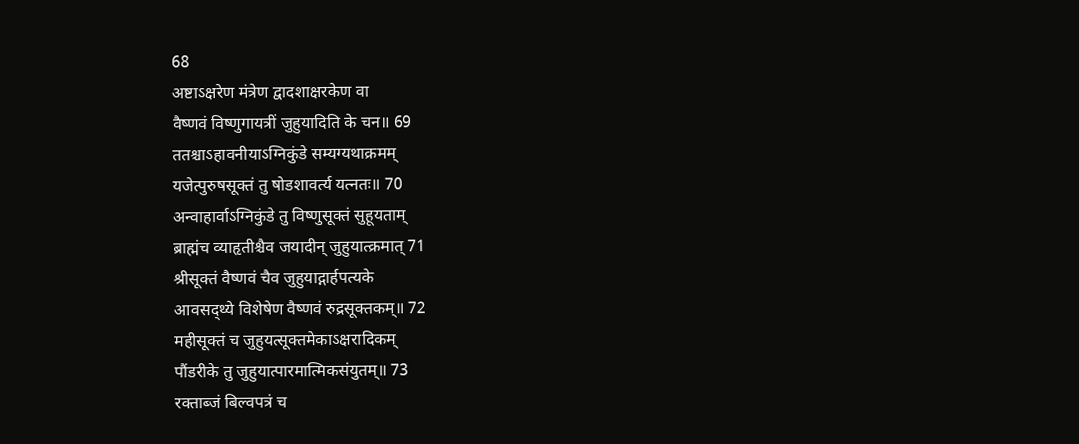68
अष्टाऽक्षरेण मंत्रेण द्वादशाक्षरकेण वा
वैष्णवं विष्णुगायत्रीं जुहुयादिति के चन॥ 69
ततश्चाऽहावनीयाऽग्निकुंडे सम्यग्यथाक्रमम्
यजेत्पुरुषसूक्तं तु षोडशावर्त्य यत्नतः॥ 70
अन्वाहार्वाऽग्निकुंडे तु विष्णुसूक्तं सुहूयताम्
ब्राह्मंच व्याहृतीश्चैव जयादीन्‌ जुहुयात्क्रमात् 71
श्रीसूक्तं वैष्णवं चैव जुहुयाद्गार्हपत्यके
आवसद्थ्ये विशेषेण वैष्णवं रुद्रसूक्तकम्॥ 72
महीसूक्तं च जुहुयत्सूक्तमेकाऽक्षरादिकम्
पौंडरीके तु जुहुयात्पारमात्मिकसंयुतम्॥ 73
रक्ताब्जं बिल्वपत्रं च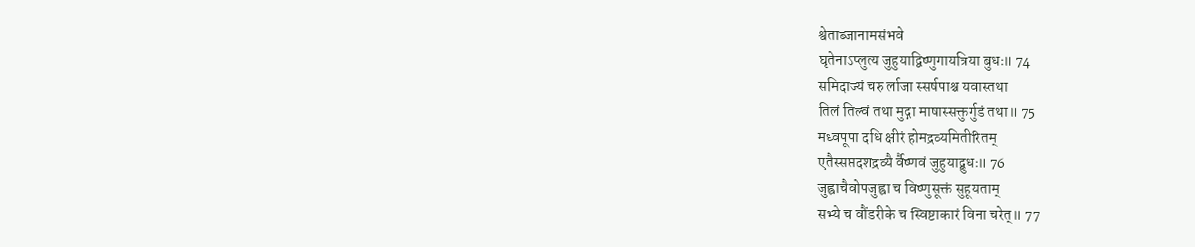श्वेताब्जानामसंभवे
घृतेनाऽप्लुत्य जुहुयाद्विष्णुगायत्रिया बुधः॥ 74
समिदाज्यं चरु र्लाजा स्सर्षपाश्च यवास्तथा
तिलं तिल्वं तथा मुद्गा माषास्सक्तुर्गुडं तथा॥ 75
मध्वपूपा दधि क्षीरं होमद्रव्यमितीरितम्
एतैस्सप्तदशद्रव्यै र्वैष्णवं जुहुयाद्बुधः॥ 76
जुह्वाचैवोपजुह्वा च विष्णुसूक्तं सुहूयताम्
सभ्ये च वौंडरीके च स्विष्टाकारं विना चरेत्॥ 77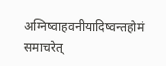अग्निष्वाहवनीयादिष्वन्तहोमं समाचरेत्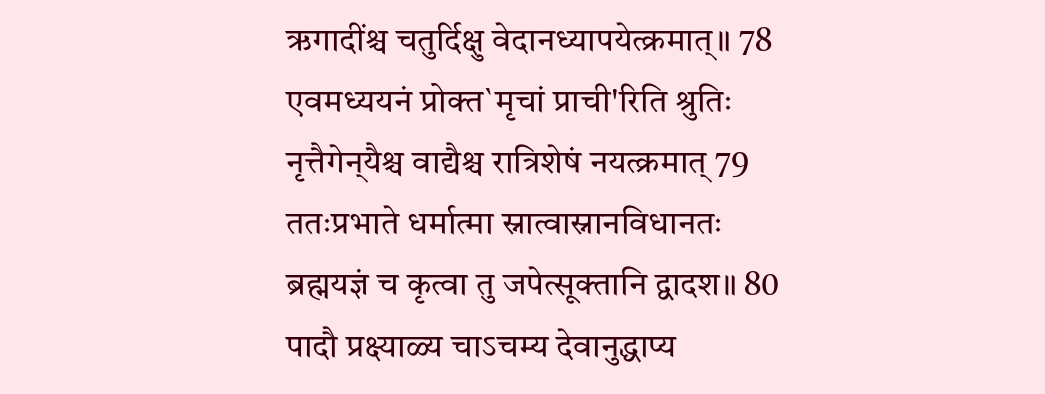ऋगादींश्च चतुर्दिक्षु वेदानध्यापयेत्क्रमात्॥ 78
एवमध्ययनं प्रोक्त`मृचां प्राची'रिति श्रुतिः
नृत्तैगेन्‌यैश्च वाद्यैश्च रात्रिशेषं नयत्क्रमात् 79
ततःप्रभाते धर्मात्मा स्नात्वास्नानविधानतः
ब्रह्मयज्ञं च कृत्वा तु जपेत्सूक्तानि द्वादश॥ 80
पादौ प्रक्ष्याळ्य चाऽचम्य देवानुद्धाप्य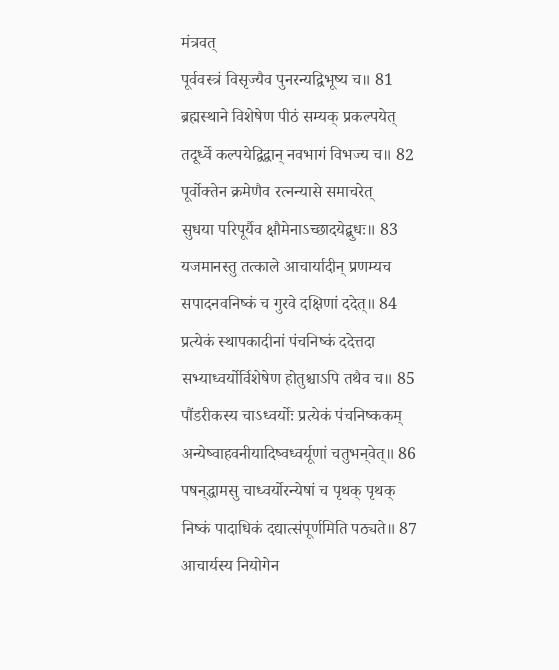मंत्रवत्
पूर्ववस्त्रं विसृज्यैव पुनरन्यद्विभूष्य च॥ 81
ब्रह्मस्थाने विशेषेण पीठं सम्यक् प्रकल्पयेत्
तदूर्ध्वे कल्पयेद्विद्वान्‌ नवभागं विभज्य च॥ 82
पूर्वोक्तेन क्रमेणैव रत्नन्यासे समाचरेत्
सुधया परिपूर्यैव क्षौमेनाऽच्छादयेद्बुधः॥ 83
यजमानस्तु तत्काले आचार्यादीन्‌ प्रणम्यच
सपादनवनिष्कं च गुरवे दक्षिणां ददेत्॥ 84
प्रत्येकं स्थापकादीनां पंचनिष्कं ददेत्तदा
सभ्याध्वर्योर्विशेषेण होतुश्चाऽपि तथैव च॥ 85
पौंडरीकस्य चाऽध्वर्योः प्रत्येकं पंचनिष्ककम्
अन्येष्वाहवनीयादिष्वध्वर्यूणां चतुभन्‌वेत्॥ 86
पषन्‌द्धामसु चाध्वर्योरन्येषां च पृथक् पृथक्
निष्कं पादाधिकं दद्यात्संपूर्णमिति पठ्यते॥ 87
आचार्यस्य नियोगेन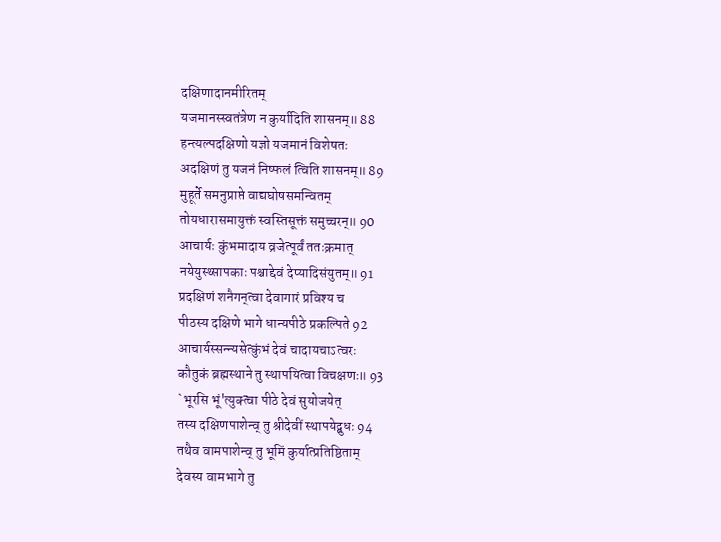दक्षिणादानमीरितम्
यजमानस्स्वतंत्रेण न कुर्यादिति शासनम्॥ 88
हन्त्यल्पदक्षिणो यज्ञो यजमानं विशेषतः
अदक्षिणं तु यजनं निष्फलं त्विति शासनम्॥ 89
मुहूर्ते समनुप्राप्ते वाद्यघोषसमन्वितम्
तोयधारासमायुक्तं स्वस्तिसूक्तं समुच्चरन्‌॥ 90
आचार्यः कुंभमादाय व्रजेत्पूर्वं ततःक्रमात्
नयेयुस्थ्सापकाः पश्चाद्देवं देप्यादिसंयुतम्॥ 91
प्रदक्षिणं शनैगन्‌त्वा देवागारं प्रविश्य च
पीठस्य दक्षिणे भागे धान्यपीठे प्रकल्पिते 92
आचार्यस्सन्न्यसेत्कुंभं देवं चादायचाऽत्वरः
कौतुकं ब्रह्मस्थाने तु स्थापयित्वा विचक्षणः॥ 93
`भूरसि भूं'त्युक्त्वा पीठे देवं सुयोजयेत्
तस्य दक्षिणपाशेन्व् तु श्रीदेवीं स्थापयेद्बुधः 94
तथैव वामपाशेन्व् तु भूमिं कुर्यात्प्रतिष्ठिताम्
देवस्य वामभागे तु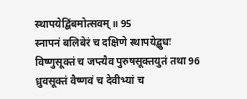स्थापयेद्बिंबमोत्सवम्॥ 95
स्नापनं बलिबेरं च दक्षिणे स्थापयेद्बुधः
विष्णुसूक्तं च जप्त्यैव पुरुषसूक्तयुतं तथा 96
ध्रुवसूक्तं वैष्णवं च देवीभ्यां च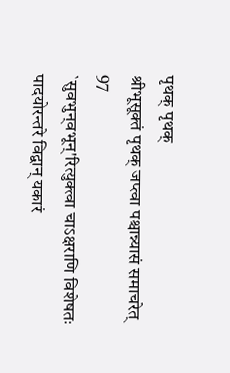पृथक् पृथक्
श्रीभूसूक्तं पृथक् जप्त्वा पश्चान्न्यासं समाचरेत् 97
`सुवभुन्‌वभून्‌'रित्युक्त्वा चाऽक्षराणि विशेषतः
पादयोरन्तरे विद्वान्‌ यकारं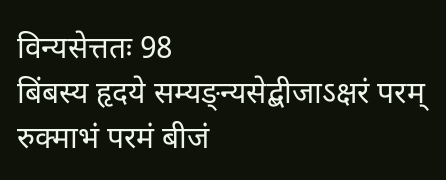विन्यसेत्ततः 98
बिंबस्य हृदये सम्यङ्न्यसेद्बीजाऽक्षरं परम्
रुक्माभं परमं बीजं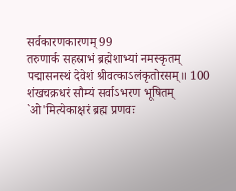सर्वकारणकारणम् 99
तरुणार्क सहस्राभं ब्रह्मेशाभ्यां नमस्कृतम्
पद्मासनस्थं देवेशं श्रीवत्काऽलंकृतोरसम्॥ 100
शंखचक्रधरं सौम्यं सर्वाऽभरण भूषितम्
`ओ'मित्येकाक्षरं ब्रह्म प्रणवः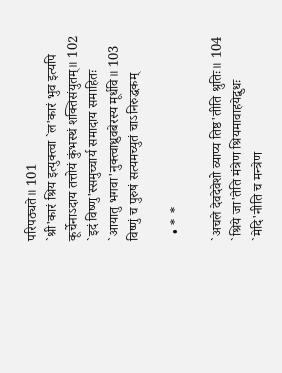परिपठ्यते॥ 101
`श्री'कारं श्रिय इत्युक्त्वा `ल'कारं भुव इत्यपि
कूर्चेनाऽदाय तत्तोयं कुंभस्थं शक्तिसंयुतम्॥ 102
`इदं विष्णु'स्समुच्चार्य समादाय समाहितः
`आयातु भगवा'नुक्त्वाध्रुवबेरस्य मूर्धवि॥ 103
विष्णुं च पुरुषं सत्यमच्युतं चाऽनिरुद्धकम्

  • * *

`अचले देवदेवेशो व्याप्य तिष्ठ'तीति श्रुतिः॥ 104
`श्रिये जा'तेति मंत्रेण श्रियमावाहयेद्बुधः
`मेदि'नीति च मन्त्रेण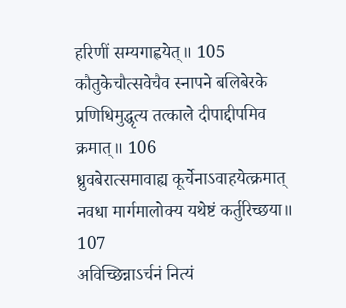हरिणीं सम्यगाह्वयेत्॥ 105
कौतुकेचौत्सवेचैव स्नापने बलिबेरके
प्रणिधिमुद्धृत्य तत्काले दीपाद्दीपमिव क्रमात्॥ 106
ध्रुवबेरात्समावाह्य कूर्चेनाऽवाहयेत्क्रमात्
नवधा मार्गमालोक्य यथेष्टं कर्तुरिच्छया॥ 107
अविच्छिन्नाऽर्चनं नित्यं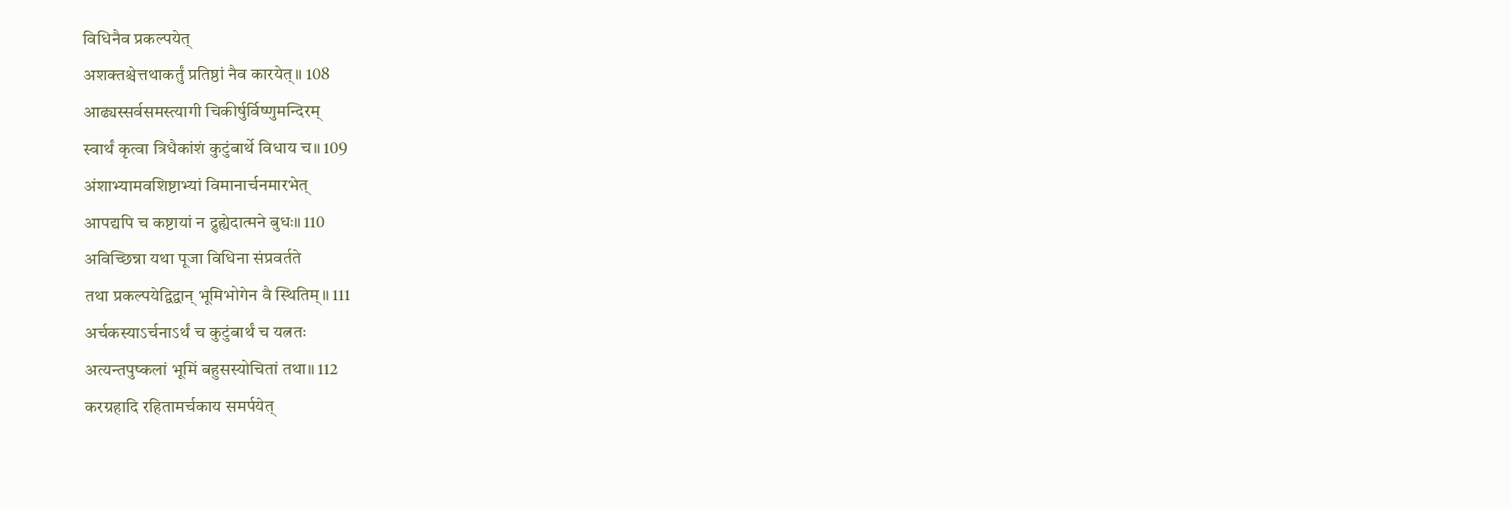विधिनैव प्रकल्पयेत्
अशक्तश्चेत्तथाकर्तुं प्रतिष्ठां नैव कारयेत्॥ 108
आढ्यस्सर्वसमस्त्यागी चिकीर्षुर्विष्णुमन्दिरम्
स्वार्थं कृत्वा त्रिधैकांशं कुटुंबार्थे विधाय च॥ 109
अंशाभ्यामवशिष्टाभ्यां विमानार्चनमारभेत्
आपद्यपि च कष्टायां न द्रुह्येदात्मने बुधः॥ 110
अविच्छिन्ना यथा पूजा विधिना संप्रवर्तते
तथा प्रकल्पयेद्विद्वान्‌ भूमिभोगेन वै स्थितिम्॥ 111
अर्चकस्याऽर्चनाऽर्थं च कुटुंबार्थं च यत्नतः
अत्यन्तपुष्कलां भूमिं बहुसस्योचितां तथा॥ 112
करग्रहादि रहितामर्चकाय समर्पयेत्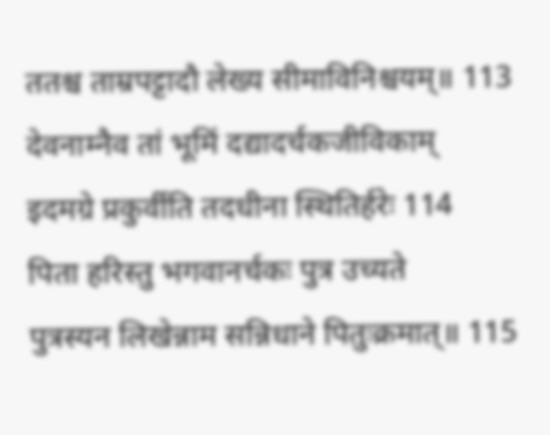ततश्च ताम्रपट्टादौ लेख्य सीमाविनिश्चयम्॥ 113
देवनाम्नैव तां भूमिं दद्यादर्चकजीविकाम्
इदमग्रे प्रकुर्वीति तदधीना स्थितिर्हरेः 114
पिता हरिस्तु भगवानर्चकः पुत्र उच्यते
पुत्रस्यन लिखेन्नाम सन्निधाने पितुःक्रमात्॥ 115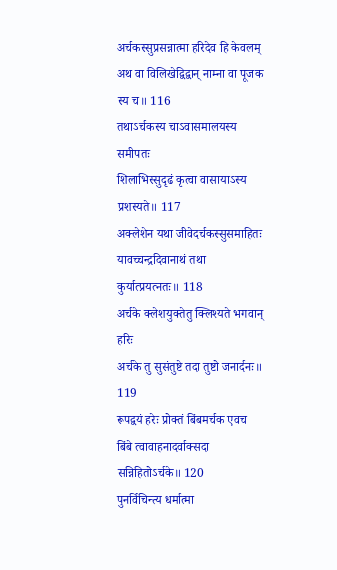अर्चकस्सुप्रसन्नात्मा हरिदेव हि केवलम्
अथ वा विलिखेद्विद्वान्‌ नाम्ना वा पूजक स्य च॥ 116
तथाऽर्चकस्य चाऽवासमालयस्य समीपतः
शिलाभिस्सुदृढं कृत्वा वासायाऽस्य प्रशस्यते॥ 117
अक्लेशेन यथा जीवेदर्चकस्सुसमाहितः
यावच्चन्द्रदिवानाथं तथा कुर्यात्प्रयत्नतः॥ 118
अर्चके क्लेशयुक्तेतु क्लिश्यते भगवान्‌ हरिः
अर्चके तु सुसंतुष्टे तदा तुष्टो जनार्दनः॥ 119
रूपद्वयं हरेः प्रोक्तं बिंबमर्चक एवच
बिंबे त्वावाहनादर्वाक्सदा सन्निहितोऽर्चके॥ 120
पुनर्विचिन्त्य धर्मात्मा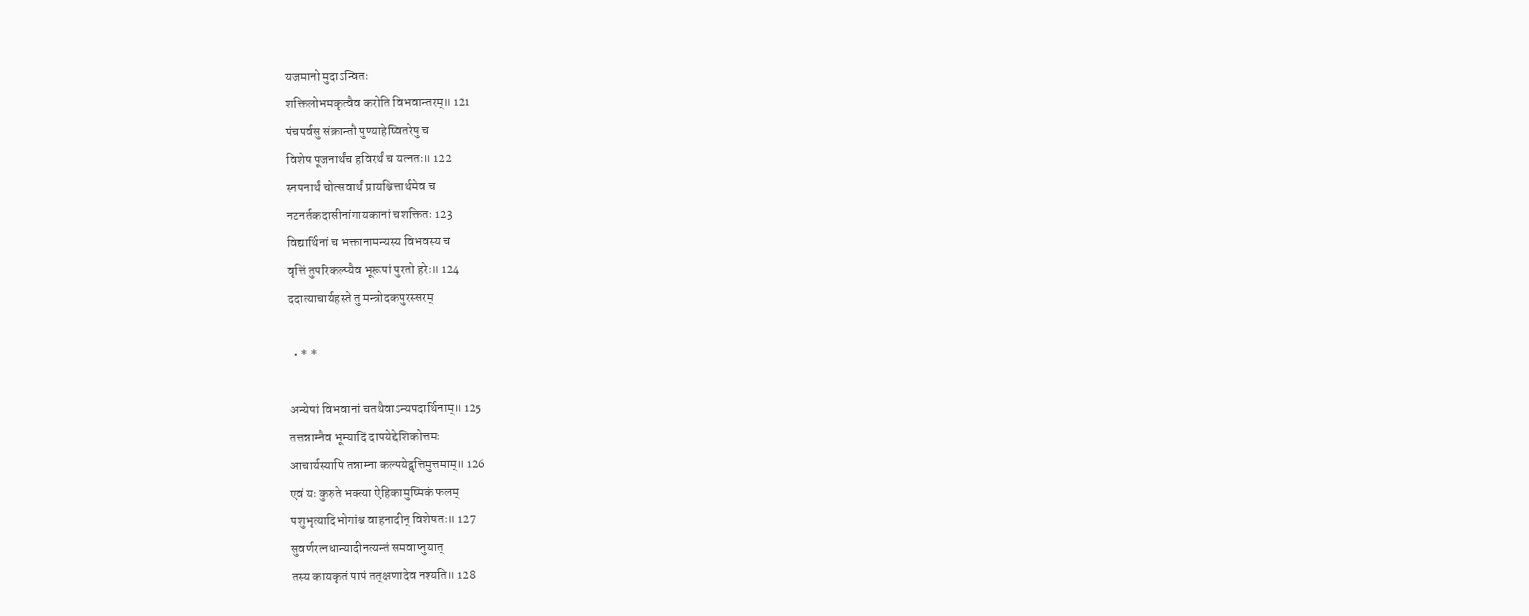यजमानो मुदाऽन्वितः
शक्तिलोभमकृत्वैव करोति विभवान्तरम्॥ 121
पंचपर्वसु संक्रान्तौ पुण्याहेष्वितरेषु च
विशेष पूजनार्थंच हविरर्थं च यत्नतः॥ 122
स्नपनार्थं चोत्सवार्थं प्रायश्चित्तार्थमेव च
नटनर्तकदासीनांगायकानां चशक्तितः 123
विद्यार्थिनां च भक्तानामन्यस्य विभवस्य च
वृत्तिं तुपरिकल्प्यैव भूरूपां पुरतो हरेः॥ 124
ददात्याचार्यहस्ते तु मन्त्रोदकपुरस्सरम्

  • * *

अन्येषां विभवानां चतथैवाऽन्यपदार्थिनाम्॥ 125
तत्तन्नाम्नैव भूम्यादिं दापयेद्देशिकोत्तमः
आचार्यस्यापि तन्नाम्ना कल्पयेद्वृत्तिमुत्तमाम्॥ 126
एवं यः कुरुते भक्त्या ऐहिकामुष्मिकं फलम्
पशुभृत्यादिभोगांश्च वाहनादीन्‌ विशेषतः॥ 127
सुवर्णरत्नधान्यादीनत्यन्तं समवाप्नुयात्
तस्य कायकृतं पापं तत्‌क्षणादेव नश्यति॥ 128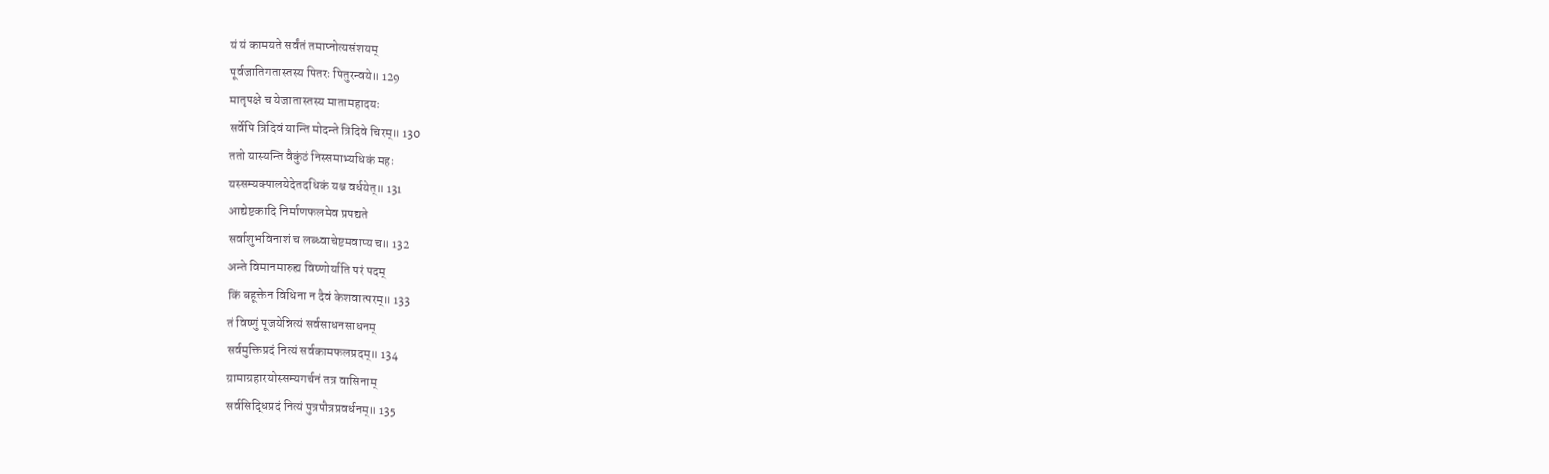यं यं कामयते सर्वंतं तमाप्नोत्यसंशयम्
पूर्वजातिगतास्तस्य पितरः पितुरन्वये॥ 129
मातृपक्षे च येजातास्तस्य मातामहादयः
सर्वेपि त्रिदिवं यान्ति मोदन्ते त्रिदिवे चिरम्॥ 130
ततो यास्यन्ति वैकुंठं निस्समाभ्यधिकं महः
यस्सम्यक्पालयेदेतदधिकं यश्च वर्धयेत्॥ 131
आद्येष्टकादि निर्माणफलमेव प्रपद्यते
सर्वाशुभविनाशं च लब्ध्वाचेष्टमवाप्य च॥ 132
अन्ते विमानमारुह्य विष्णोर्याति परं पदम्
किं बहूक्तेन विधिना न दैवं केशवात्परम्॥ 133
तं विष्णुं पूजयेन्नित्यं सर्वसाधनसाधनम्
सर्वमुक्तिप्रदं नित्यं सर्वकामफलप्रदम्॥ 134
ग्रामाग्रहारयोस्सम्यगर्चनं तत्र वासिनाम्
सर्वसिद्धिप्रदं नित्यं पुत्रपौत्रप्रवर्धनम्॥ 135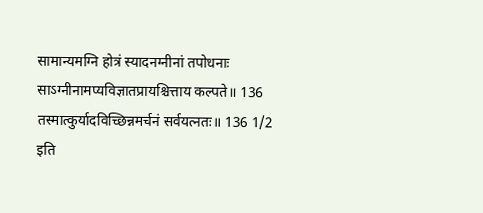सामान्यमग्नि होत्रं स्यादनग्नीनां तपोधनाः
साऽग्नीनामप्यविज्ञातप्रायश्चित्ताय कल्पते॥ 136
तस्मात्कुर्यादविच्छिन्नमर्चनं सर्वयत्नतः॥ 136 1/2
इति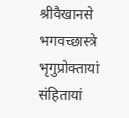श्रीवैखानसे भगवच्छास्त्रे भृगुप्रोक्तायां संहितायां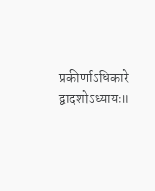प्रकीर्णाऽधिकारे द्वादशोऽध्यायः॥